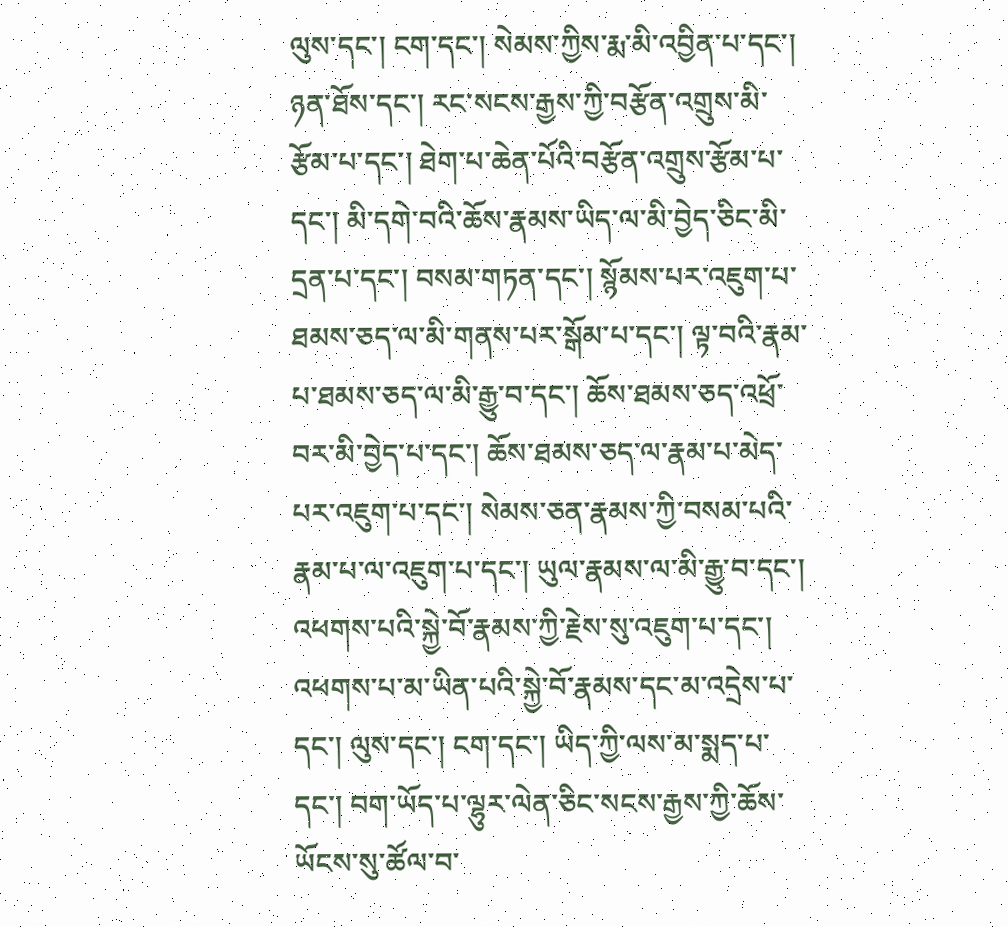ལུས་དང་། ངག་དང་། སེམས་ཀྱིས་རྨ་མི་འབྱིན་པ་དང་། ཉན་ཐོས་དང་། རང་སངས་རྒྱས་ཀྱི་བརྩོན་འགྲུས་མི་རྩོམ་པ་དང་། ཐེག་པ་ཆེན་པོའི་བརྩོན་འགྲུས་རྩོམ་པ་དང་། མི་དགེ་བའི་ཆོས་རྣམས་ཡིད་ལ་མི་བྱེད་ཅིང་མི་དྲན་པ་དང་། བསམ་གཏན་དང་། སྙོམས་པར་འཇུག་པ་ཐམས་ཅད་ལ་མི་གནས་པར་སྒོམ་པ་དང་། ལྟ་བའི་རྣམ་པ་ཐམས་ཅད་ལ་མི་རྒྱུ་བ་དང་། ཆོས་ཐམས་ཅད་འཕྲོ་བར་མི་བྱེད་པ་དང་། ཆོས་ཐམས་ཅད་ལ་རྣམ་པ་མེད་པར་འཇུག་པ་དང་། སེམས་ཅན་རྣམས་ཀྱི་བསམ་པའི་རྣམ་པ་ལ་འཇུག་པ་དང་། ཡུལ་རྣམས་ལ་མི་རྒྱུ་བ་དང་། འཕགས་པའི་སྐྱེ་བོ་རྣམས་ཀྱི་རྗེས་སུ་འཇུག་པ་དང་། འཕགས་པ་མ་ཡིན་པའི་སྐྱེ་བོ་རྣམས་དང་མ་འདྲེས་པ་དང་། ལུས་དང་། ངག་དང་། ཡིད་ཀྱི་ལས་མ་སྨད་པ་དང་། བག་ཡོད་པ་ལྷུར་ལེན་ཅིང་སངས་རྒྱས་ཀྱི་ཆོས་ཡོངས་སུ་ཚོལ་བ་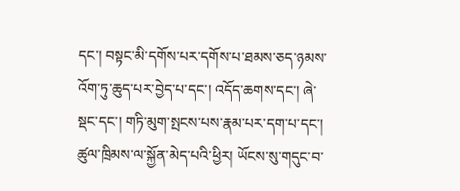དང་། བསྟང་མི་དགོས་པར་དགོས་པ་ཐམས་ཅད་ཉམས་འོག་ཏུ་ཆུད་པར་བྱེད་པ་དང་། འདོད་ཆགས་དང་། ཞེ་སྡང་དང་། གཏི་མུག་སྤངས་པས་རྣམ་པར་དག་པ་དང་། ཚུལ་ཁྲིམས་ལ་སྐྱོན་མེད་པའི་ཕྱིར། ཡོངས་སུ་གདུང་བ་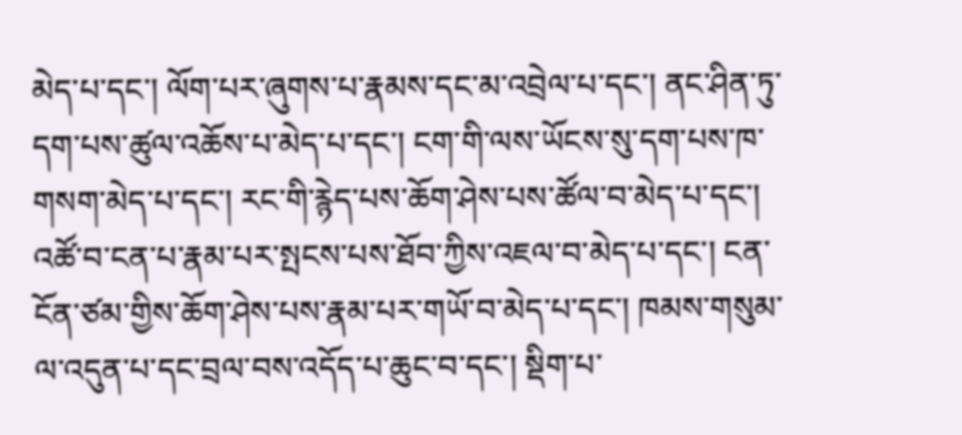མེད་པ་དང་། ལོག་པར་ཞུགས་པ་རྣམས་དང་མ་འབྲེལ་པ་དང་། ནང་ཤིན་ཏུ་དག་པས་ཚུལ་འཆོས་པ་མེད་པ་དང་། ངག་གི་ལས་ཡོངས་སུ་དག་པས་ཁ་གསག་མེད་པ་དང་། རང་གི་རྙེད་པས་ཆོག་ཤེས་པས་ཚོལ་བ་མེད་པ་དང་། འཚོ་བ་ངན་པ་རྣམ་པར་སྤངས་པས་ཐོབ་ཀྱིས་འཇལ་བ་མེད་པ་དང་། ངན་ངོན་ཙམ་གྱིས་ཆོག་ཤེས་པས་རྣམ་པར་གཡོ་བ་མེད་པ་དང་། ཁམས་གསུམ་ལ་འདུན་པ་དང་བྲལ་བས་འདོད་པ་ཆུང་བ་དང་། སྡིག་པ་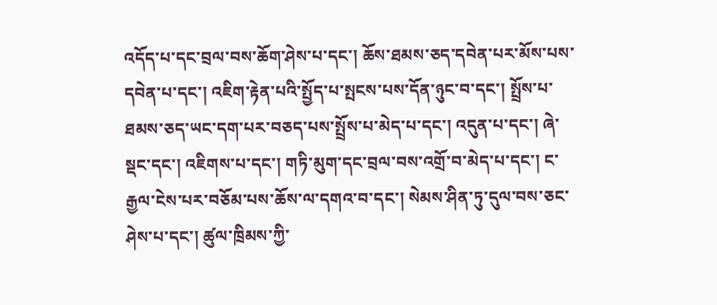འདོད་པ་དང་བྲལ་བས་ཆོག་ཤེས་པ་དང་། ཆོས་ཐམས་ཅད་དབེན་པར་མོས་པས་དབེན་པ་དང་། འཇིག་རྟེན་པའི་སྤྱོད་པ་སྤངས་པས་དོན་ཉུང་བ་དང་། སྤྲོས་པ་ཐམས་ཅད་ཡང་དག་པར་བཅད་པས་སྤྲོས་པ་མེད་པ་དང་། འདུན་པ་དང་། ཞེ་སྡང་དང་། འཇིགས་པ་དང་། གཏི་མུག་དང་བྲལ་བས་འགྲོ་བ་མེད་པ་དང་། ང་རྒྱལ་ངེས་པར་བཅོམ་པས་ཆོས་ལ་དགའ་བ་དང་། སེམས་ཤིན་ཏུ་དུལ་བས་ཅང་ཤེས་པ་དང་། ཚུལ་ཁྲིམས་ཀྱི་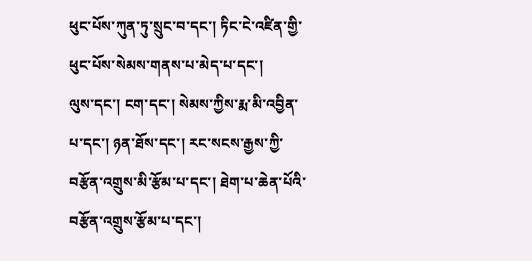ཕུང་པོས་ཀུན་ཏུ་སྲུང་བ་དང་། ཏིང་ངེ་འཛིན་གྱི་ཕུང་པོས་སེམས་གནས་པ་མེད་པ་དང་།
ལུས་དང་། ངག་དང་། སེམས་ཀྱིས་རྨ་མི་འབྱིན་པ་དང་། ཉན་ཐོས་དང་། རང་སངས་རྒྱས་ཀྱི་བརྩོན་འགྲུས་མི་རྩོམ་པ་དང་། ཐེག་པ་ཆེན་པོའི་བརྩོན་འགྲུས་རྩོམ་པ་དང་།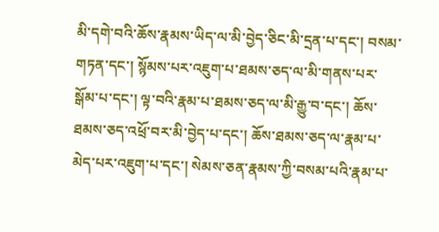མི་དགེ་བའི་ཆོས་རྣམས་ཡིད་ལ་མི་བྱེད་ཅིང་མི་དྲན་པ་དང་། བསམ་གཏན་དང་། སྙོམས་པར་འཇུག་པ་ཐམས་ཅད་ལ་མི་གནས་པར་སྒོམ་པ་དང་། ལྟ་བའི་རྣམ་པ་ཐམས་ཅད་ལ་མི་རྒྱུ་བ་དང་། ཆོས་ཐམས་ཅད་འཕྲོ་བར་མི་བྱེད་པ་དང་། ཆོས་ཐམས་ཅད་ལ་རྣམ་པ་མེད་པར་འཇུག་པ་དང་། སེམས་ཅན་རྣམས་ཀྱི་བསམ་པའི་རྣམ་པ་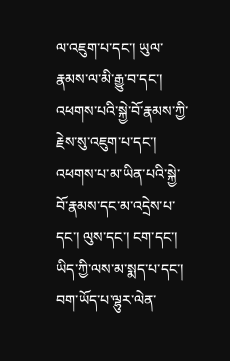ལ་འཇུག་པ་དང་། ཡུལ་རྣམས་ལ་མི་རྒྱུ་བ་དང་། འཕགས་པའི་སྐྱེ་བོ་རྣམས་ཀྱི་རྗེས་སུ་འཇུག་པ་དང་། འཕགས་པ་མ་ཡིན་པའི་སྐྱེ་བོ་རྣམས་དང་མ་འདྲེས་པ་དང་། ལུས་དང་། ངག་དང་། ཡིད་ཀྱི་ལས་མ་སྨད་པ་དང་། བག་ཡོད་པ་ལྷུར་ལེན་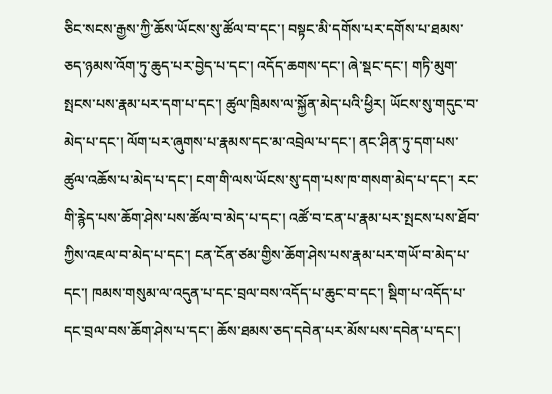ཅིང་སངས་རྒྱས་ཀྱི་ཆོས་ཡོངས་སུ་ཚོལ་བ་དང་། བསྟང་མི་དགོས་པར་དགོས་པ་ཐམས་ཅད་ཉམས་འོག་ཏུ་ཆུད་པར་བྱེད་པ་དང་། འདོད་ཆགས་དང་། ཞེ་སྡང་དང་། གཏི་མུག་སྤངས་པས་རྣམ་པར་དག་པ་དང་། ཚུལ་ཁྲིམས་ལ་སྐྱོན་མེད་པའི་ཕྱིར། ཡོངས་སུ་གདུང་བ་མེད་པ་དང་། ལོག་པར་ཞུགས་པ་རྣམས་དང་མ་འབྲེལ་པ་དང་། ནང་ཤིན་ཏུ་དག་པས་ཚུལ་འཆོས་པ་མེད་པ་དང་། ངག་གི་ལས་ཡོངས་སུ་དག་པས་ཁ་གསག་མེད་པ་དང་། རང་གི་རྙེད་པས་ཆོག་ཤེས་པས་ཚོལ་བ་མེད་པ་དང་། འཚོ་བ་ངན་པ་རྣམ་པར་སྤངས་པས་ཐོབ་ཀྱིས་འཇལ་བ་མེད་པ་དང་། ངན་ངོན་ཙམ་གྱིས་ཆོག་ཤེས་པས་རྣམ་པར་གཡོ་བ་མེད་པ་དང་། ཁམས་གསུམ་ལ་འདུན་པ་དང་བྲལ་བས་འདོད་པ་ཆུང་བ་དང་། སྡིག་པ་འདོད་པ་དང་བྲལ་བས་ཆོག་ཤེས་པ་དང་། ཆོས་ཐམས་ཅད་དབེན་པར་མོས་པས་དབེན་པ་དང་།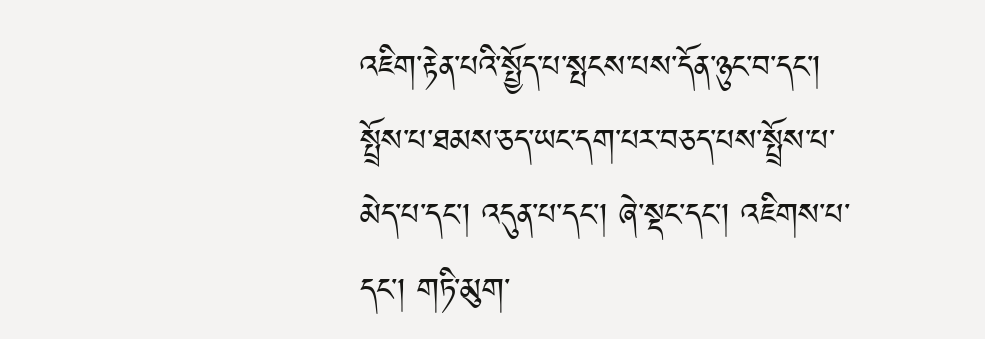འཇིག་རྟེན་པའི་སྤྱོད་པ་སྤངས་པས་དོན་ཉུང་བ་དང་། སྤྲོས་པ་ཐམས་ཅད་ཡང་དག་པར་བཅད་པས་སྤྲོས་པ་མེད་པ་དང་། འདུན་པ་དང་། ཞེ་སྡང་དང་། འཇིགས་པ་དང་། གཏི་མུག་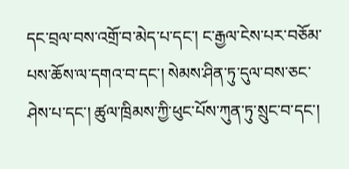དང་བྲལ་བས་འགྲོ་བ་མེད་པ་དང་། ང་རྒྱལ་ངེས་པར་བཅོམ་པས་ཆོས་ལ་དགའ་བ་དང་། སེམས་ཤིན་ཏུ་དུལ་བས་ཅང་ཤེས་པ་དང་། ཚུལ་ཁྲིམས་ཀྱི་ཕུང་པོས་ཀུན་ཏུ་སྲུང་བ་དང་།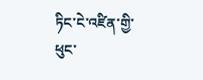ཏིང་ངེ་འཛིན་གྱི་ཕུང་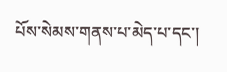པོས་སེམས་གནས་པ་མེད་པ་དང་།